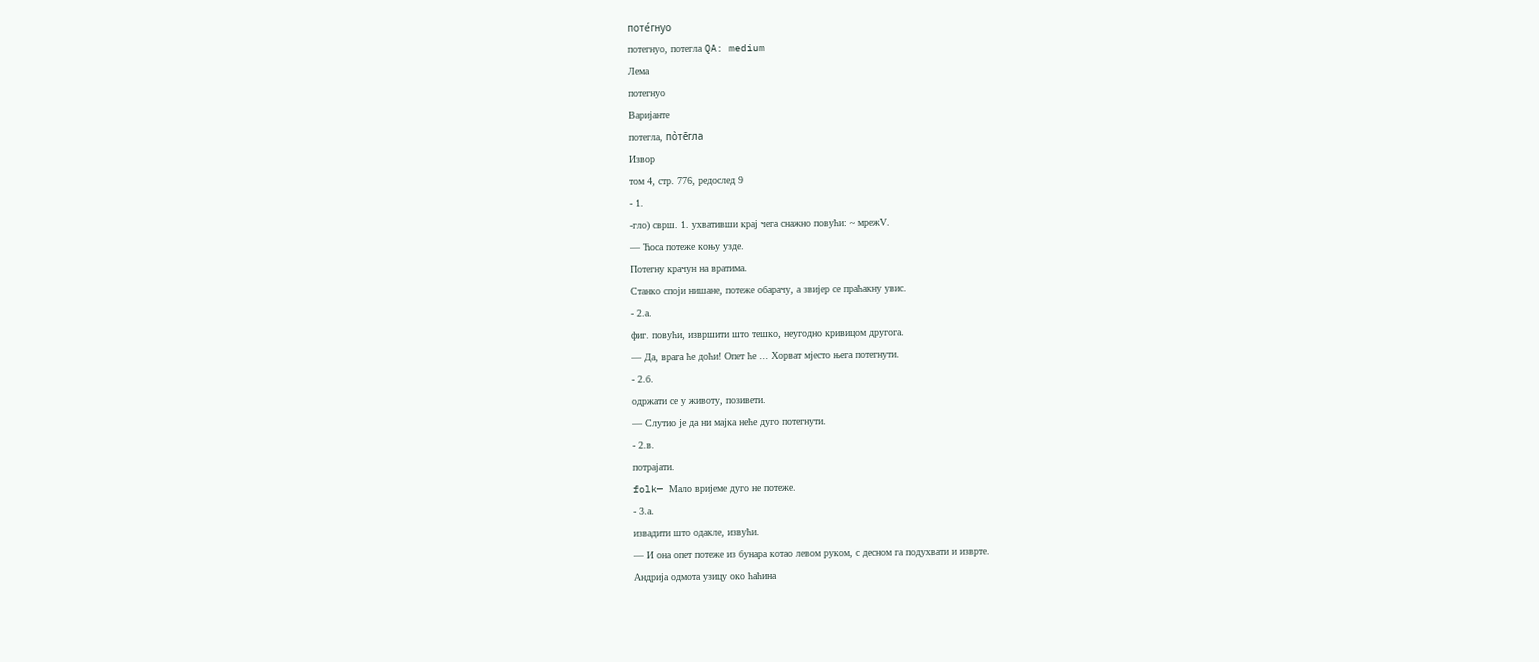поте́гнуо
потегнуо, потегла QA: medium
Лема
потегнуо
Варијанте
потегла, по̀те̄гла
Извор
том 4, стр. 776, редослед 9
- 1.
-гло) сврш. 1. ухвативши крај чега снажно повући: ~ мрежV.
— Ћоса потеже коњу узде.
Потегну крачун на вратима.
Станко споји нишане, потеже обарачу, а звијер се праћакну увис.
- 2.а.
фиг. повући, извршити што тешко, неугодно кривицом другога.
— Да, врага ће доћи! Опет ће ... Хорват мјесто њега потегнути.
- 2.б.
одржати се у животу, позивети.
— Слутио је да ни мајка неће дуго потегнути.
- 2.в.
потрајати.
folk— Мало вријеме дуго не потеже.
- 3.а.
извадити што одакле, извући.
— И она опет потеже из бунара котао левом руком, с десном га подухвати и изврте.
Андрија одмота узицу око ћаћина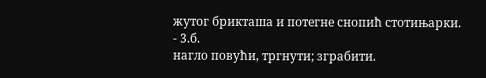жутог брикташа и потегне снопић стотињарки.
- 3.б.
нагло повући, тргнути; зграбити.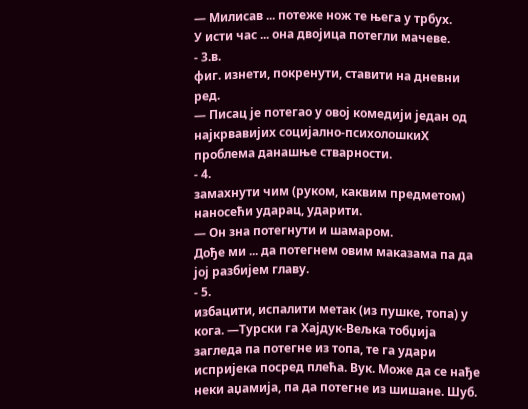— Милисав ... потеже нож те њега у трбух.
У исти час ... она двојица потегли мачеве.
- 3.в.
фиг. изнети, покренути, ставити на дневни ред.
— Писац је потегао у овој комедији један од најкрвавијих социјално-психолошкиХ проблема данашње стварности.
- 4.
замахнути чим (руком, каквим предметом) наносећи ударац, ударити.
— Он зна потегнути и шамаром.
Дође ми ... да потегнем овим маказама па да јој разбијем главу.
- 5.
избацити, испалити метак (из пушке, топа) у кога. —Турски га Хајдук-Вељка тобџија загледа па потегне из топа, те га удари испријека посред плећа. Вук. Може да се нађе неки аџамија, па да потегне из шишане. Шуб.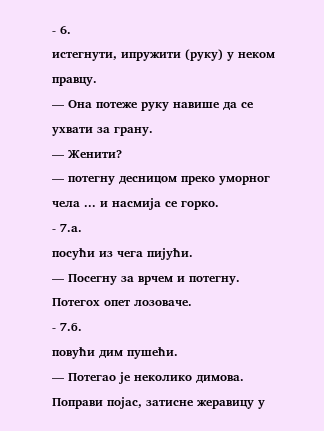- 6.
истегнути, ипружити (руку) у неком правцу.
— Она потеже руку навише да се ухвати за грану.
— Женити?
— потегну десницом преко уморног чела ... и насмија се горко.
- 7.а.
посући из чега пијући.
— Посегну за врчем и потегну.
Потегох опет лозоваче.
- 7.б.
повући дим пушећи.
— Потегао је неколико димова.
Поправи појас, затисне жеравицу у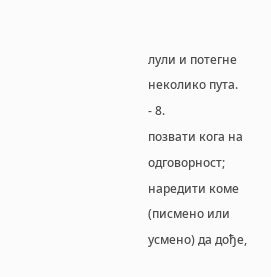лули и потегне неколико пута.
- 8.
позвати кога на одговорност; наредити коме (писмено или усмено) да дође,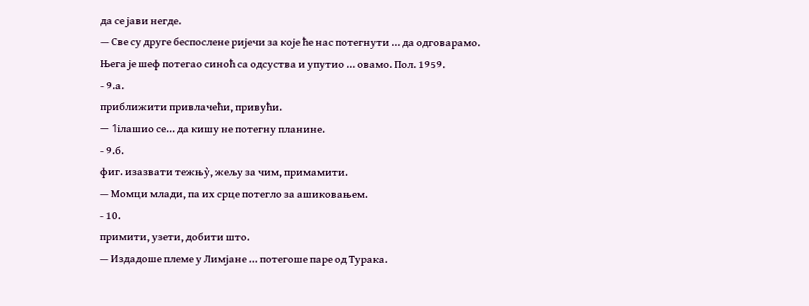да се јави негде.
— Све су друге беспослене ријечи за које ће нас потегнути ... да одговарамо.
Њега је шеф потегао синоћ са одсуства и упутио ... овамо. Пол. 1959.
- 9.а.
приближити привлачећи, привући.
— 1iлашио се... да кишу не потегну планине.
- 9.б.
фиг. изазвати тежњу̀, жељу за чим, примамити.
— Момци млади, па их срце потегло за ашиковањем.
- 10.
примити, узети, добити што.
— Издадоше племе у Лимјане ... потегоше паре од Турака.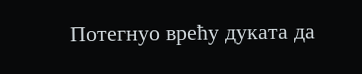Потегнуо врећу дуката да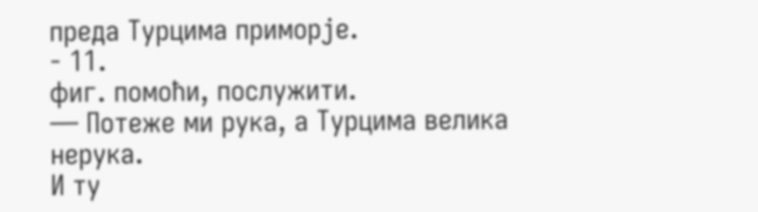преда Турцима приморје.
- 11.
фиг. помоћи, послужити.
— Потеже ми рука, а Турцима велика нерука.
И ту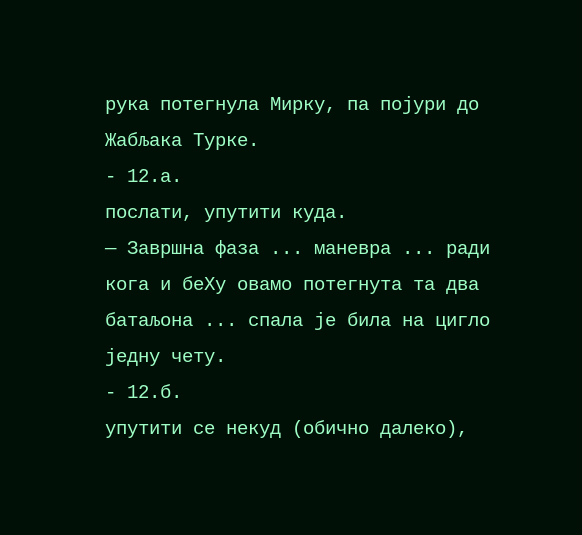рука потегнула Мирку, па појури до Жабљака Турке.
- 12.а.
послати, упутити куда.
— Завршна фаза ... маневра ... ради кога и беХу овамо потегнута та два батаљона ... спала је била на цигло једну чету.
- 12.б.
упутити се некуд (обично далеко),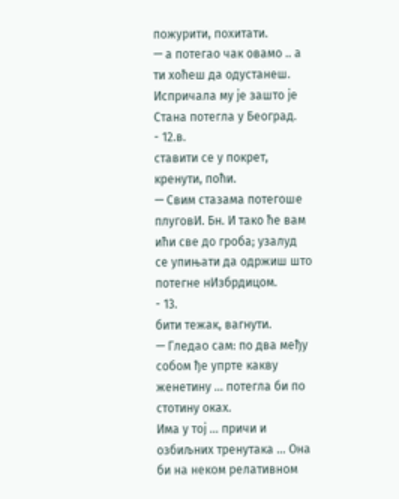пожурити, похитати.
— а потегао чак овамо .. а ти хоћеш да одустанеш.
Испричала му је зашто је Стана потегла у Београд.
- 12.в.
ставити се у покрет, кренути, поћи.
— Свим стазама потегоше плуговИ. Бн. И тако ће вам ићи све до гроба; узалуд се упињати да одржиш што потегне нИзбрдицом.
- 13.
бити тежак, вагнути.
— Гледао сам: по два међу собом ђе упрте какву женетину ... потегла би по стотину оках.
Има у тој ... причи и озбиљних тренутака ... Она би на неком релативном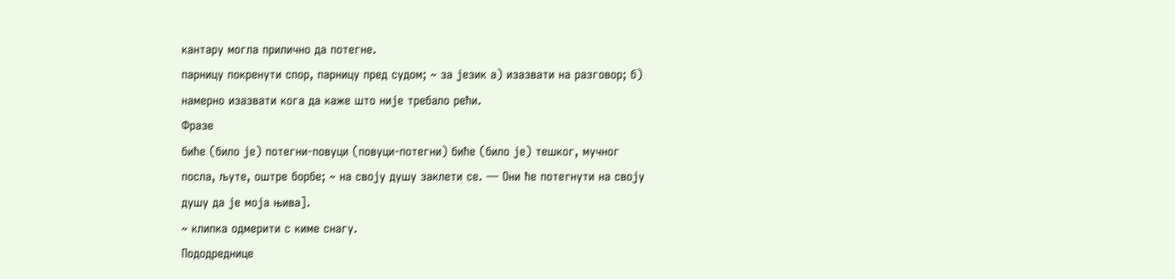кантару могла прилично да потегне.
парницу покренути спор, парницу пред судом; ~ за језик а) изазвати на разговор; б) намерно изазвати кога да каже што није требало рећи.
Фразе
биће (било је) потегни-повуци (повуци-потегни) биће (било је) тешког, мучног посла, љуте, оштре борбе; ~ на своју душу заклети се. — Они ће потеrнути на своју душу да је моја њива].
~ клипка одмерити с киме снагу.
Пододреднице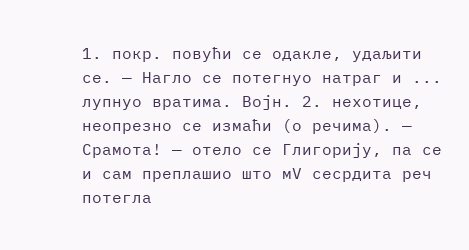1. покр. повући се одакле, удаљити се. — Нагло се потегнуо натраг и ... лупнуо вратима. Војн. 2. нехотице, неопрезно се измаћи (о речима). — Срамота! — отело се Глигорију, па се и сам преплашио што мV сесрдита реч потегла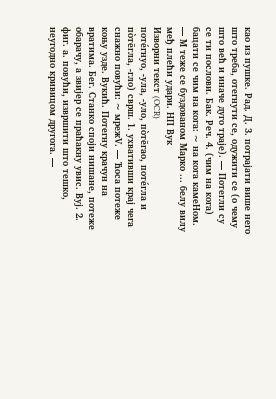као из пушке. Рад. Д. 3. потрајати више него што треба, отегнути се, одужити се (о чему што већ и иначе дуго траје). — Потегли су се ти послови. Бак. Реч. 4. (чим на кога) бацати се чим на кога: ~ на кога камеНом. — М теже се буздованом Марко ... белу вилу међ плећи удари. НП Вук
Изворни текст (OCR)
поте́гнуо, -ула, -уло, по̀те̄гао, поте́гла и по̀те̄гла, -гло) сврш. 1. ухвативши крај чега снажно повући: ~ мрежV. — Ћоса потеже коњу узде. Вукић. Потегну крачун на вратима. Бег. Станко споји нишане, потеже обарачу, а звијер се праћакну увис. Вуј. 2. фиг. а. повући, извршити што тешко, неугодно кривицом другога. —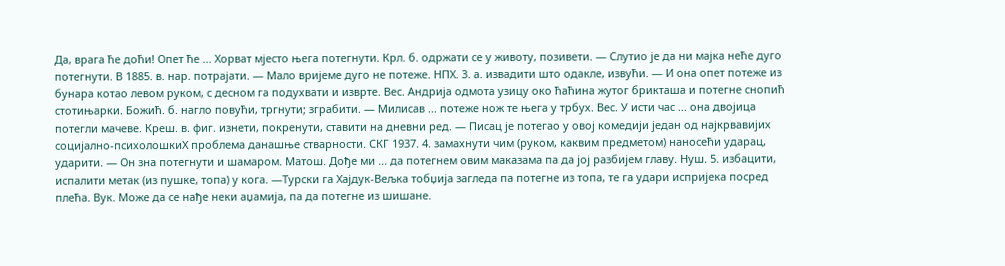Да, врага ће доћи! Опет ће ... Хорват мјесто њега потегнути. Крл. б. одржати се у животу, позивети. — Слутио је да ни мајка неће дуго потегнути. В 1885. в. нар. потрајати. — Мало вријеме дуго не потеже. НПХ. 3. а. извадити што одакле, извући. — И она опет потеже из бунара котао левом руком, с десном га подухвати и изврте. Вес. Андрија одмота узицу око ћаћина жутог брикташа и потегне снопић стотињарки. Божић. б. нагло повући, тргнути; зграбити. — Милисав ... потеже нож те њега у трбух. Вес. У исти час ... она двојица потегли мачеве. Креш. в. фиг. изнети, покренути, ставити на дневни ред. — Писац је потегао у овој комедији један од најкрвавијих социјално-психолошкиХ проблема данашње стварности. СКГ 1937. 4. замахнути чим (руком, каквим предметом) наносећи ударац, ударити. — Он зна потегнути и шамаром. Матош. Дође ми ... да потегнем овим маказама па да јој разбијем главу. Нуш. 5. избацити, испалити метак (из пушке, топа) у кога. —Турски га Хајдук-Вељка тобџија загледа па потегне из топа, те га удари испријека посред плећа. Вук. Може да се нађе неки аџамија, па да потегне из шишане.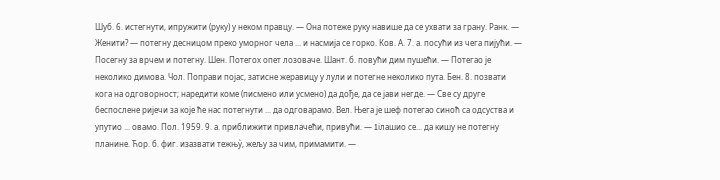Шуб. 6. истегнути, ипружити (руку) у неком правцу. — Она потеже руку навише да се ухвати за грану. Ранк. — Женити? — потегну десницом преко уморног чела ... и насмија се горко. Ков. А. 7. а. посући из чега пијући. — Посегну за врчем и потегну. Шен. Потегох опет лозоваче. Шант. б. повући дим пушећи. — Потегао је неколико димова. Чол. Поправи појас, затисне жеравицу у лули и потегне неколико пута. Бен. 8. позвати кога на одговорност; наредити коме (писмено или усмено) да дође, да се јави негде. — Све су друге беспослене ријечи за које ће нас потегнути ... да одговарамо. Вел. Њега је шеф потегао синоћ са одсуства и упутио ... овамо. Пол. 1959. 9. а. приближити привлачећи, привући. — 1iлашио се... да кишу не потегну планине. Ћор. б. фиг. изазвати тежњу̀, жељу за чим, примамити. —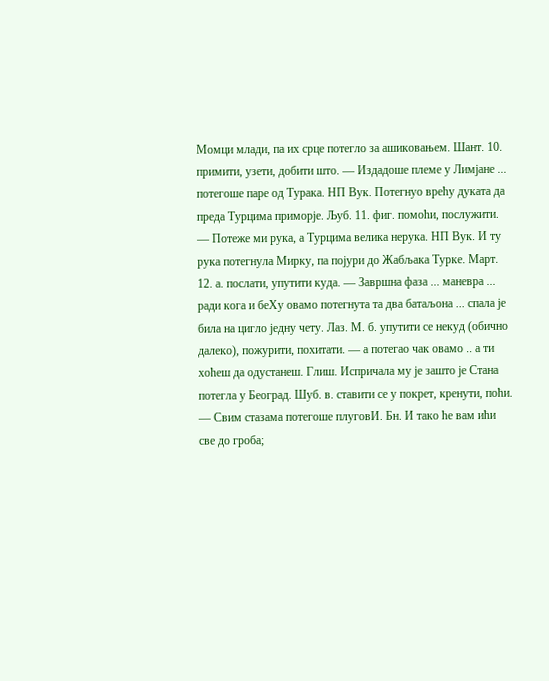Момци млади, па их срце потегло за ашиковањем. Шант. 10. примити, узети, добити што. — Издадоше племе у Лимјане ... потегоше паре од Турака. НП Вук. Потегнуо врећу дуката да преда Турцима приморје. Љуб. 11. фиг. помоћи, послужити. — Потеже ми рука, а Турцима велика нерука. НП Вук. И ту рука потегнула Мирку, па појури до Жабљака Турке. Март. 12. а. послати, упутити куда. — Завршна фаза ... маневра ... ради кога и беХу овамо потегнута та два батаљона ... спала је била на цигло једну чету. Лаз. М. б. упутити се некуд (обично далеко), пожурити, похитати. — а потегао чак овамо .. а ти хоћеш да одустанеш. Глиш. Испричала му је зашто је Стана потегла у Београд. Шуб. в. ставити се у покрет, кренути, поћи. — Свим стазама потегоше плуговИ. Бн. И тако ће вам ићи све до гроба;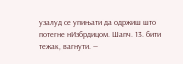узалуд се упињати да одржиш што потегне нИзбрдицом. Шапч. 13. бити тежак, вагнути. —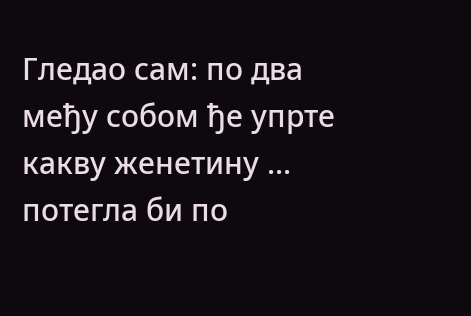Гледао сам: по два међу собом ђе упрте какву женетину ... потегла би по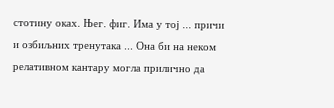стотину оках. Њег. фиг. Има у тој ... причи и озбиљних тренутака ... Она би на неком релативном кантару могла прилично да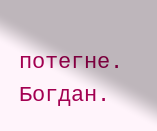потегне. Богдан.